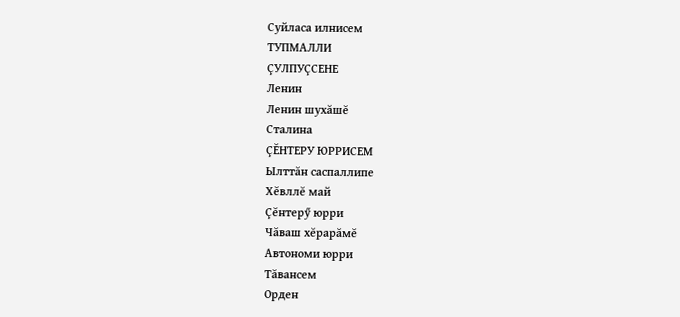Суйласа илнисем
ТУПМАЛЛИ
ÇУЛПУÇСЕНЕ
Ленин
Ленин шухăшĕ
Сталина
ÇĔНТЕРУ ЮРРИСЕМ
Ылттăн саспаллипе
Хĕвллĕ май
Çĕнтерӳ юрри
Чăваш хĕрарăмĕ
Автономи юрри
Тăвансем
Орден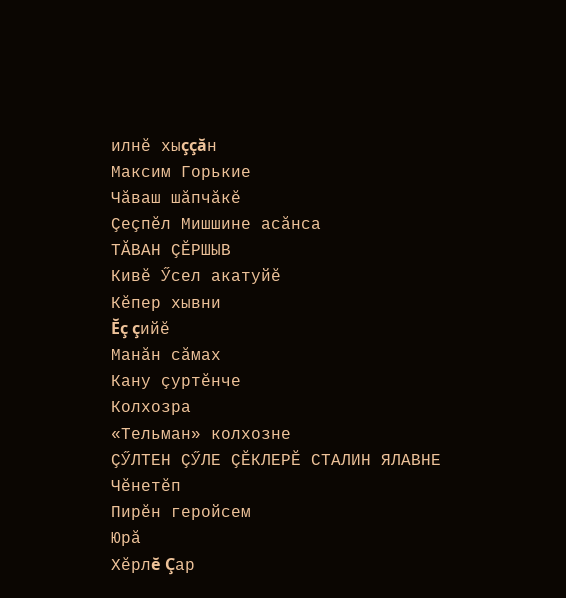илнĕ хыççăн
Максим Горькие
Чăваш шăпчăкĕ
Çеçпĕл Мишшине асăнса
ТĂВАН ÇĔРШЫВ
Кивӗ Ӳсел акатуйĕ
Кĕпер хывни
Ĕç çийĕ
Манăн сăмах
Кану çуртĕнче
Колхозра
«Тельман» колхозне
ÇӲЛТЕН ÇӲЛЕ ÇĔКЛЕРĔ СТАЛИН ЯЛАВНЕ
Чĕнетĕп
Пирĕн геройсем
Юрă
Хĕрлĕ Çар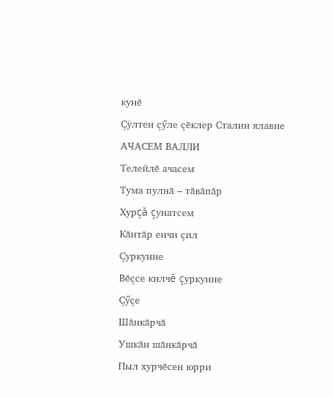кунĕ
Çÿлтен çӳле çĕклер Сталин ялавне
АЧАСЕМ ВАЛЛИ
Телейлĕ ачасем
Тума пулнă – тăвăпăр
Хурçă çунатсем
Кăнтăр енчи çил
Çуркунне
Вĕçсе килчĕ çуркунне
Çӳçе
Шăнкăрчă
Ушкăн шăнкăрчă
Пыл хурчĕсен юрри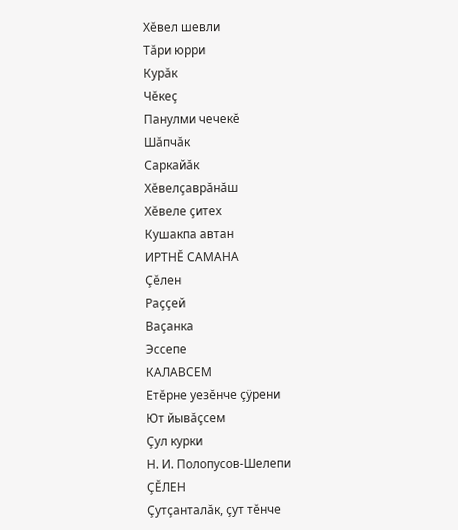Хĕвел шевли
Тăри юрри
Курăк
Чĕкеç
Панулми чечекĕ
Шăпчăк
Саркайăк
Хĕвелçаврăнăш
Хĕвеле çитех
Кушакпа автан
ИРТНĔ САМАНА
Çĕлен
Раççей
Ваçанка
Эссепе
КАЛАВСЕМ
Етĕрне уезĕнче çÿрени
Ют йывăçсем
Çул курки
Н. И. Полопусов-Шелепи
ÇĔЛЕН
Çутçанталăк, çут тĕнче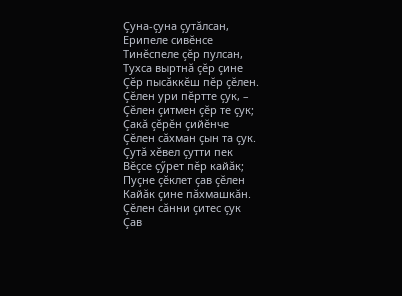Çуна-çуна çутăлсан,
Ерипеле сивĕнсе
Тинĕспеле çĕр пулсан,
Тухса выртнă çĕр çине
Çĕр пысăккĕш пĕр çĕлен.
Çĕлен ури пĕртте çук, –
Çĕлен çитмен çĕр те çук;
Çакă çĕрĕн çийĕнче
Çĕлен сăхман çын та çук.
Çутă хĕвел çутти пек
Вĕçсе çӳрет пĕр кайăк;
Пуçне çĕклет çав çĕлен
Кайăк çине пăхмашкăн.
Çĕлен сăнни çитес çук
Çав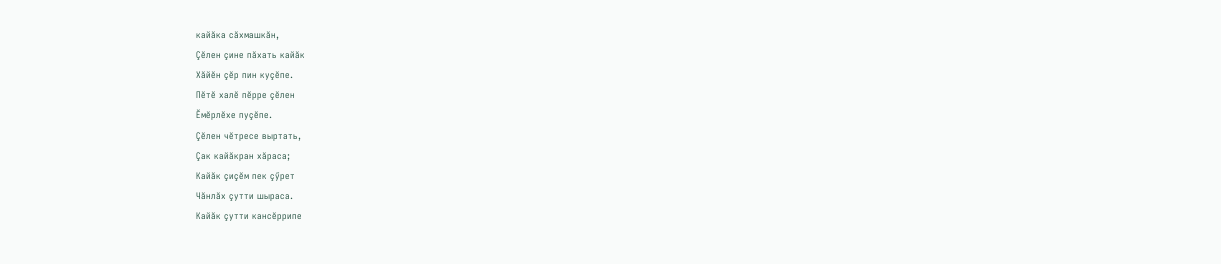кайăка сăхмашкăн,
Çĕлен çине пăхать кайăк
Хăйĕн çĕр пин куçĕпе.
Пĕтĕ халĕ пĕрре çĕлен
Ĕмĕрлĕхе пуçĕпе.
Çĕлен чĕтресе выртать,
Çак кайăкран хăраса;
Кайăк çиçĕм пек çӳрет
Чăнлăх çутти шыраса.
Кайăк çутти кансĕррипе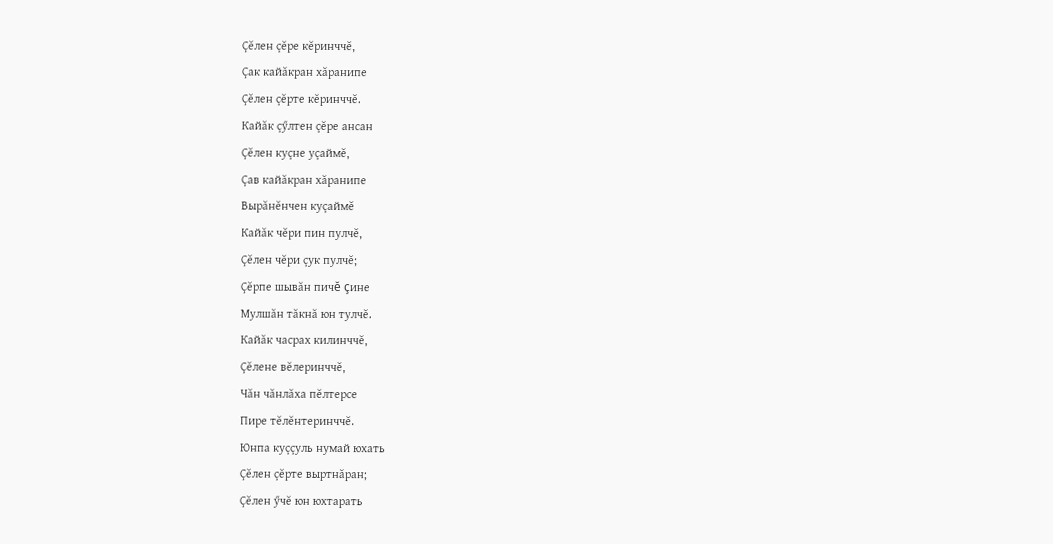Çĕлен çĕре кĕринччĕ,
Çак кайăкран хăранипе
Çĕлен çĕрте кĕринччĕ.
Кайăк çӳлтен çĕре ансан
Çĕлен куçне уçаймĕ,
Çав кайăкран хăранипе
Вырăнĕнчен куçаймĕ
Кайăк чĕри пин пулчĕ,
Çĕлен чĕри çук пулчĕ;
Çĕрпе шывăн пичĕ çине
Мулшăн тăкнă юн тулчĕ.
Кайăк часрах килинччĕ,
Çĕлене вĕлеринччĕ,
Чăн чăнлăха пĕлтерсе
Пире тĕлĕнтеринччĕ.
Юнпа куççуль нумай юхать
Çĕлен çĕрте выртнăран;
Çĕлен ӳчĕ юн юхтарать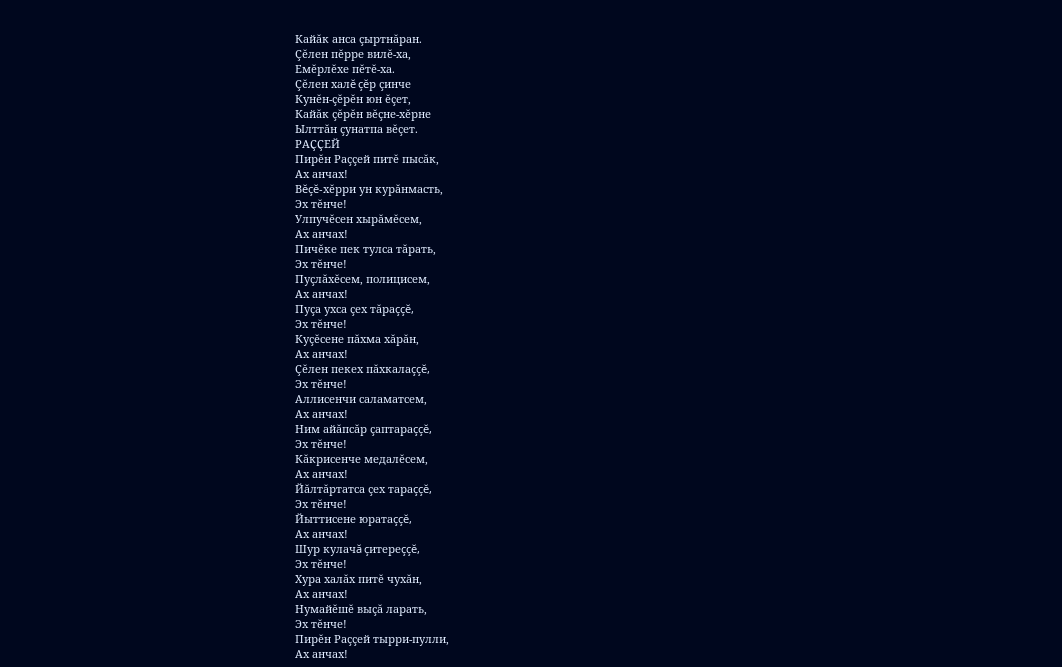Кайăк анса çыртнăран.
Çĕлен пĕрре вилĕ-ха,
Емĕрлĕхе пĕтĕ-ха.
Çĕлен халĕ çĕр çинче
Кунĕн-çĕрĕн юн ĕçет,
Кайăк çĕрĕн вĕçне-хĕрне
Ылттăн çунатпа вĕçет.
РАҪҪЕЙ
Пирĕн Раççей питĕ пысăк,
Ах анчах!
Вĕçĕ-хĕрри ун курăнмасть,
Эх тĕнче!
Улпучĕсен хырăмĕсем,
Ах анчах!
Пичĕке пек тулса тăрать,
Эх тĕнче!
Пуçлăхĕсем, полицисем,
Ах анчах!
Пуçа ухса çех тăраççĕ,
Эх тĕнче!
Куçĕсене пăхма хăрăн,
Ах анчах!
Çĕлен пекех пăхкалаççĕ,
Эх тĕнче!
Аллисенчи саламатсем,
Ах анчах!
Ним айăпсăр çаптараççĕ,
Эх тĕнче!
Кăкрисенче медалĕсем,
Ах анчах!
Йăлтăртатса çех тараççĕ,
Эх тĕнче!
Йыттисене юратаççĕ,
Ах анчах!
Шур кулачă çитереççĕ,
Эх тĕнче!
Хура халăх питĕ чухăн,
Ах анчах!
Нумайĕшĕ выçă ларать,
Эх тĕнче!
Пирĕн Раççей тырри-пулли,
Ах анчах!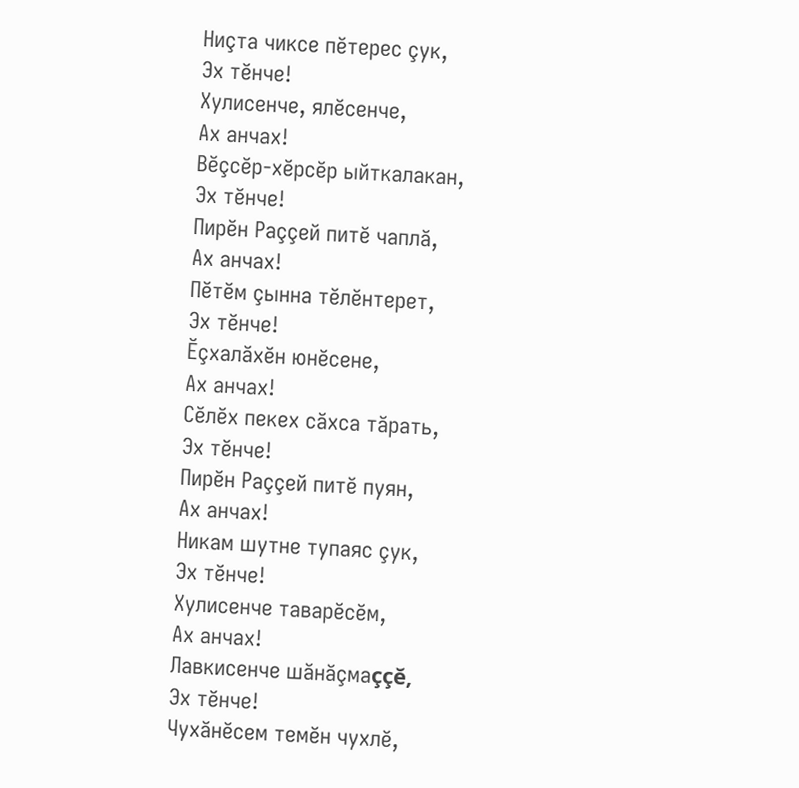Ниçта чиксе пĕтерес çук,
Эх тĕнче!
Хулисенче, ялĕсенче,
Ах анчах!
Вĕçсĕр-хĕрсĕр ыйткалакан,
Эх тĕнче!
Пирĕн Раççей питĕ чаплă,
Ах анчах!
Пĕтĕм çынна тĕлĕнтерет,
Эх тĕнче!
Ĕçхалăхĕн юнĕсене,
Ах анчах!
Сĕлĕх пекех сăхса тăрать,
Эх тĕнче!
Пирĕн Раççей питĕ пуян,
Ах анчах!
Никам шутне тупаяс çук,
Эх тĕнче!
Хулисенче таварĕсĕм,
Ах анчах!
Лавкисенче шăнăçмаççĕ,
Эх тĕнче!
Чухăнĕсем темĕн чухлĕ,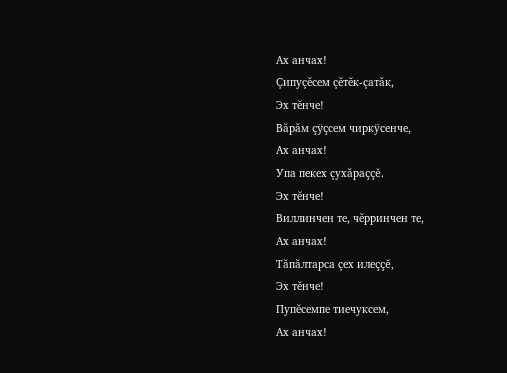Ах анчах!
Çипуçĕсем çĕтĕк-çатăк,
Эх тĕнче!
Вăрăм çÿçсем чиркÿсенче,
Ах анчах!
Упа пекех çухăраççĕ.
Эх тĕнче!
Виллинчен те, чĕрринчен те,
Ах анчах!
Тăпăлтарса çех илеççĕ,
Эх тĕнче!
Пупĕсемпе тиечуксем,
Ах анчах!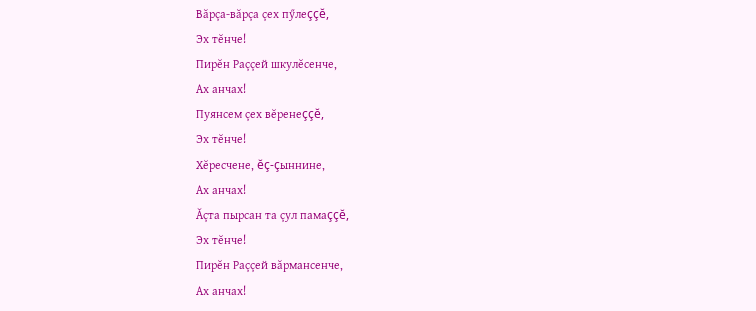Вăрçа-вăрçа çех пӳлеççĕ,
Эх тĕнче!
Пирĕн Раççей шкулĕсенче,
Ах анчах!
Пуянсем çех вĕренеççĕ,
Эх тĕнче!
Хĕресчене, ĕç-çыннине,
Ах анчах!
Ăçта пырсан та çул памаççĕ,
Эх тĕнче!
Пирĕн Раççей вăрмансенче,
Ах анчах!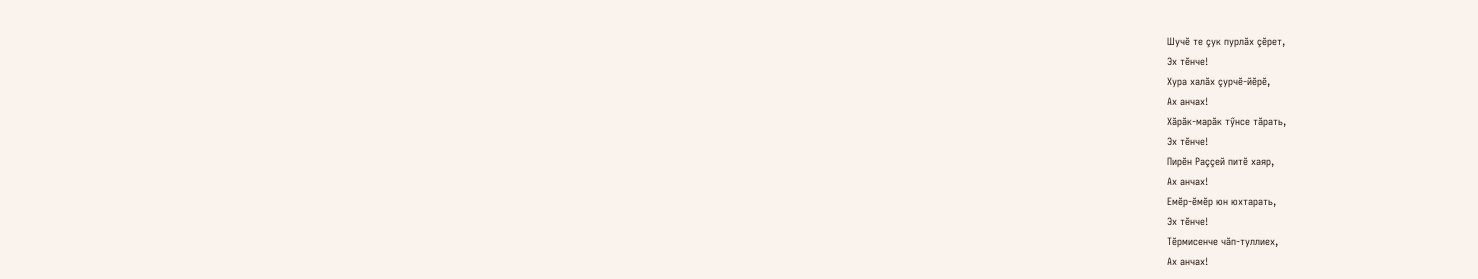Шучĕ те çук пурлăх çĕрет,
Эх тĕнче!
Хура халăх çурчĕ-йĕрĕ,
Ах анчах!
Хăрăк-марăк тӳнсе тăрать,
Эх тĕнче!
Пирĕн Раççей питĕ хаяр,
Ах анчах!
Емĕр-ĕмĕр юн юхтарать,
Эх тĕнче!
Тĕрмисенче чăп-туллиех,
Ах анчах!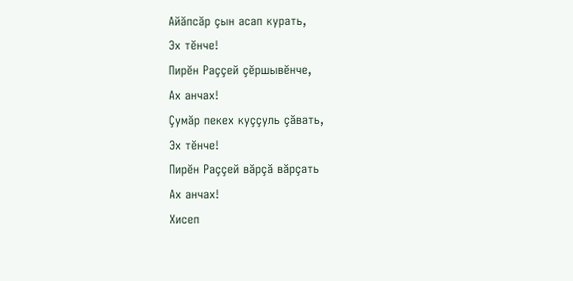Айăпсăр çын асап курать,
Эх тĕнче!
Пирĕн Раççей çĕршывĕнче,
Ах анчах!
Çумăр пекех куççуль çăвать,
Эх тĕнче!
Пирĕн Раççей вăрçă вăрçать
Ах анчах!
Хисеп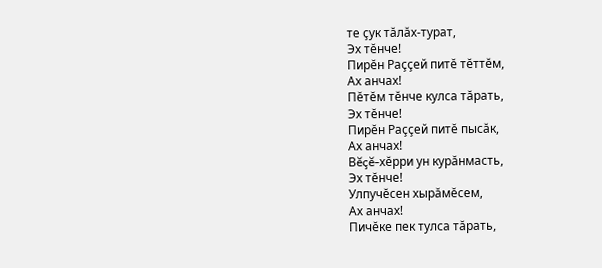те çук тăлăх-турат,
Эх тĕнче!
Пирĕн Раççей питĕ тĕттĕм,
Ах анчах!
Пĕтĕм тĕнче кулса тăрать,
Эх тĕнче!
Пирĕн Раççей питĕ пысăк,
Ах анчах!
Вĕçĕ-хĕрри ун курăнмасть,
Эх тĕнче!
Улпучĕсен хырăмĕсем,
Ах анчах!
Пичĕке пек тулса тăрать,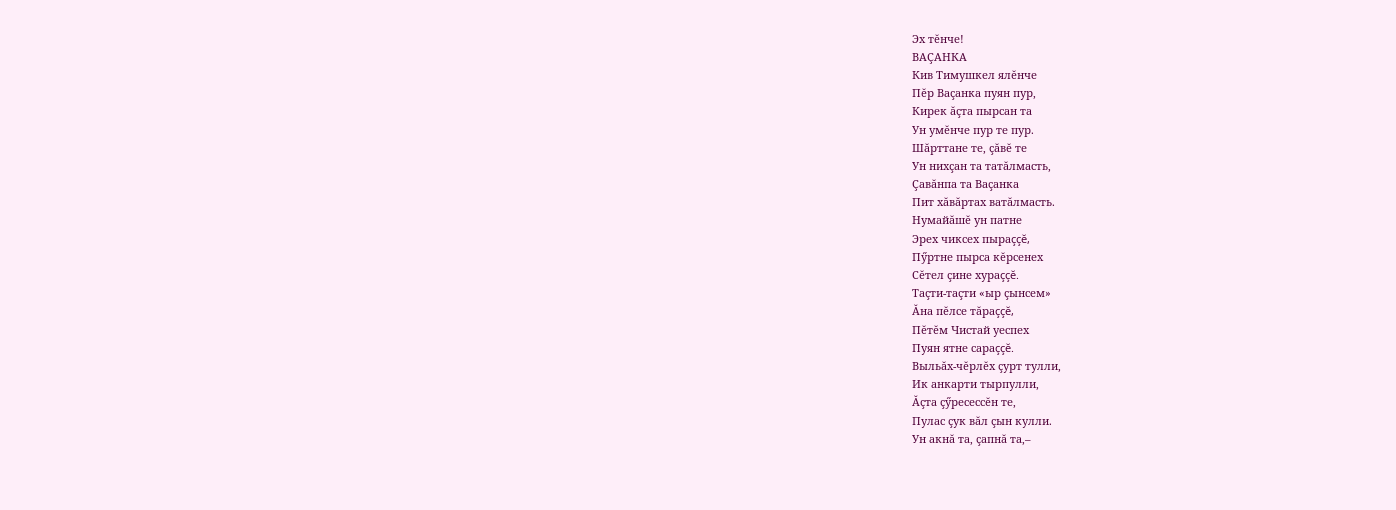Эх тĕнче!
ВАÇАНКА
Кив Тимушкел ялĕнче
Пĕр Ваçанка пуян пур,
Кирек ăçта пырсан та
Ун умĕнче пур те пур.
Шăрттане те, çăвĕ те
Ун нихçан та татăлмасть,
Çавăнпа та Ваçанка
Пит хăвăртах ватăлмасть.
Нумайăшĕ ун патне
Эрех чиксех пыраççĕ,
Пӳртне пырса кĕрсенех
Сĕтел çине хураççĕ.
Таçти-таçти «ыр çынсем»
Ăна пĕлсе тăраççĕ,
Пĕтĕм Чистай уеспех
Пуян ятне сараççĕ.
Выльăх-чĕрлĕх çурт тулли,
Ик анкарти тырпулли,
Ăçта çӳресессĕн те,
Пулас çук вăл çын кулли.
Ун акнă та, çапнă та,–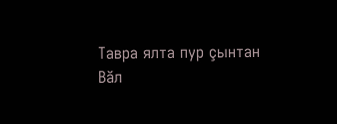Тавра ялта пур çынтан
Вăл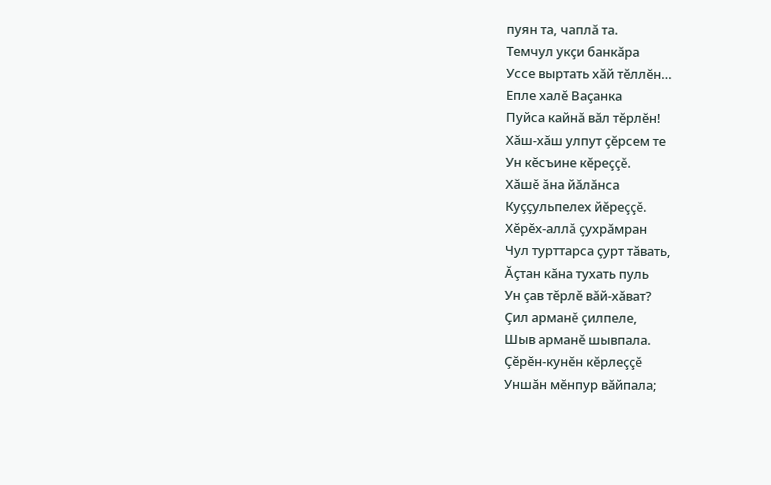пуян та, чаплă та.
Темчул укçи банкăра
Уссе выртать хăй тĕллĕн…
Епле халĕ Ваçанка
Пуйса кайнă вăл тĕрлĕн!
Хăш-хăш улпут çĕрсем те
Ун кĕсъине кĕреççĕ.
Хăшĕ ăна йăлăнса
Куççульпелех йĕреççĕ.
Хĕрĕх-аллă çухрăмран
Чул турттарса çурт тăвать,
Ăçтан кăна тухать пуль
Ун çав тĕрлĕ вăй-хăват?
Çил арманĕ çилпеле,
Шыв арманĕ шывпала.
Çĕрĕн-кунĕн кĕрлеççĕ
Уншăн мĕнпур вăйпала;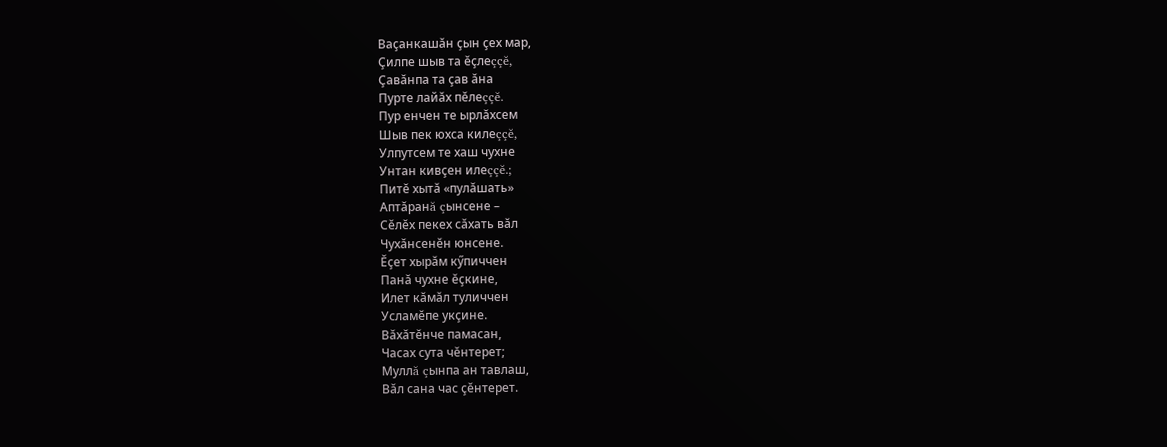Ваçанкашăн çын çех мар,
Çилпе шыв та ĕçлеççĕ,
Çавăнпа та çав ăна
Пурте лайăх пĕлеççĕ.
Пур енчен те ырлăхсем
Шыв пек юхса килеççĕ,
Улпутсем те хаш чухне
Унтан кивçен илеççĕ.;
Питĕ хытă «пулăшать»
Аптăранă çынсене –
Сĕлĕх пекех сăхать вăл
Чухăнсенĕн юнсене.
Ĕçет хырăм кӳпиччен
Панă чухне ĕçкине,
Илет кăмăл туличчен
Усламĕпе укçине.
Вăхăтĕнче памасан,
Часах сута чĕнтерет;
Муллă çынпа ан тавлаш,
Вăл сана час çĕнтерет.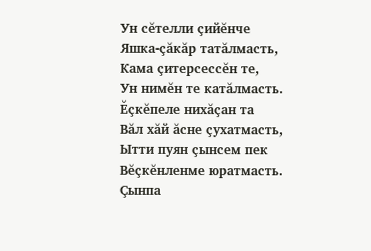Ун сĕтелли çийĕнче
Яшка-çăкăр татăлмасть,
Кама çитерсессĕн те,
Ун нимĕн те катăлмасть.
Ĕçкĕпеле нихăçан та
Вăл хăй ăсне çухатмасть,
Ытти пуян çынсем пек
Вĕçкĕнленме юратмасть.
Çынпа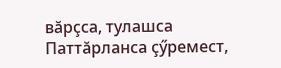вăрçса, тулашса
Паттăрланса çӳремест,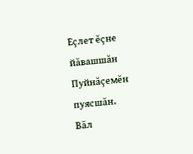Еçлет ĕçне йăвашшăн
Пуйнăçемĕн пуясшăн.
Вăл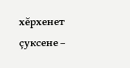хĕрхенет çуксене –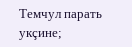Темчул парать укçине;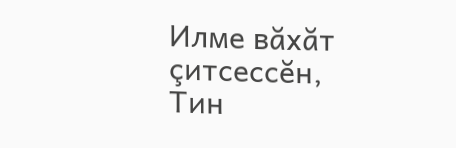Илме вăхăт çитсессĕн,
Тин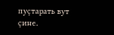пуçтарать вут çине.